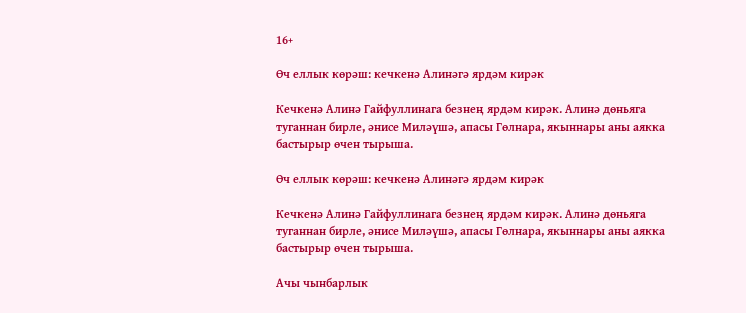16+

Өч еллык көрәш: кечкенә Алинәгә ярдәм кирәк

Кечкенә Алинә Гайфуллинага безнең ярдәм кирәк. Алинә дөньяга туганнан бирле, әнисе Миләүшә, апасы Гөлнара, якыннары аны аякка бастырыр өчен тырыша.

Өч еллык көрәш: кечкенә Алинәгә ярдәм кирәк

Кечкенә Алинә Гайфуллинага безнең ярдәм кирәк. Алинә дөньяга туганнан бирле, әнисе Миләүшә, апасы Гөлнара, якыннары аны аякка бастырыр өчен тырыша.

Ачы чынбарлык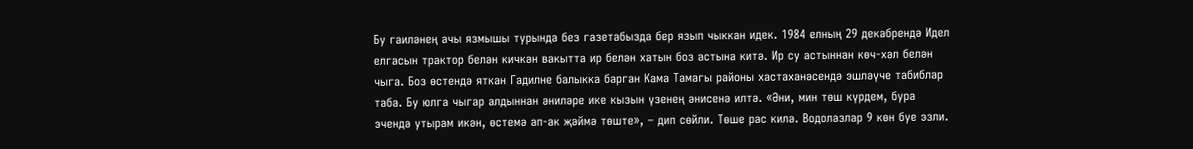Бу гаиләнең ачы язмышы турында без газетабызда бер язып чыккан идек. 1984 елның 29 декабрендә Идел елгасын трактор белән кичкән вакытта ир белән хатын боз астына китә. Ир су астыннан көч-хәл белән чыга. Боз өстендә яткан Гадилне балыкка барган Кама Тамагы районы хастаханәсендә эшләүче табиблар таба. Бу юлга чыгар алдыннан әниләре ике кызын үзенең әнисенә илтә. «Әни, мин төш күрдем, бура эчендә утырам икән, өстемә ап-ак җәймә төште», – дип сөйли. Төше рас килә. Водолазлар 9 көн буе эзли.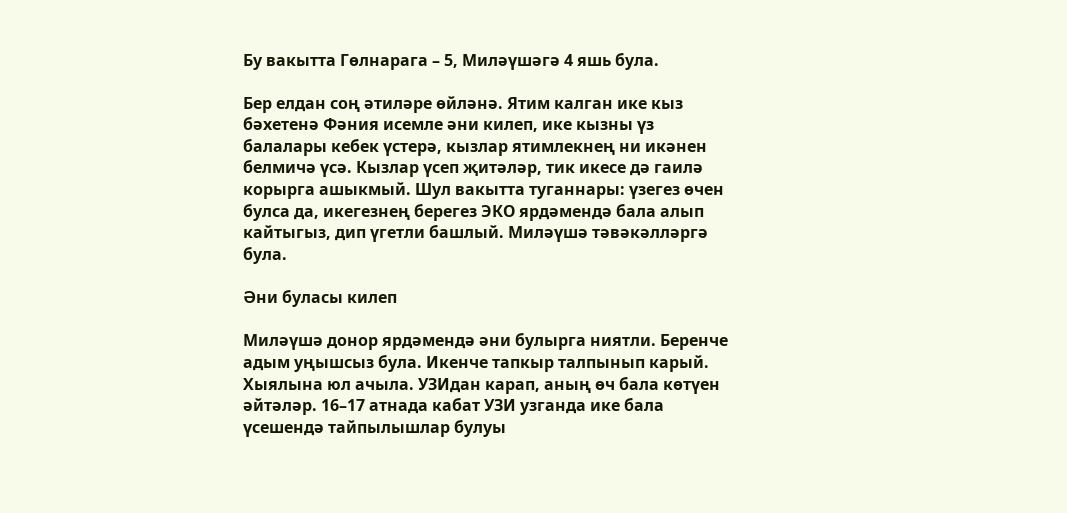Бу вакытта Гөлнарага – 5, Миләүшәгә 4 яшь була.

Бер елдан соң әтиләре өйләнә. Ятим калган ике кыз бәхетенә Фәния исемле әни килеп, ике кызны үз балалары кебек үстерә, кызлар ятимлекнең ни икәнен белмичә үсә. Кызлар үсеп җитәләр, тик икесе дә гаилә корырга ашыкмый. Шул вакытта туганнары: үзегез өчен булса да, икегезнең берегез ЭКО ярдәмендә бала алып кайтыгыз, дип үгетли башлый. Миләүшә тәвәкәлләргә була.

Әни буласы килеп

Миләүшә донор ярдәмендә әни булырга ниятли. Беренче адым уңышсыз була. Икенче тапкыр талпынып карый. Хыялына юл ачыла. УЗИдан карап, аның өч бала көтүен әйтәләр. 16–17 атнада кабат УЗИ узганда ике бала үсешендә тайпылышлар булуы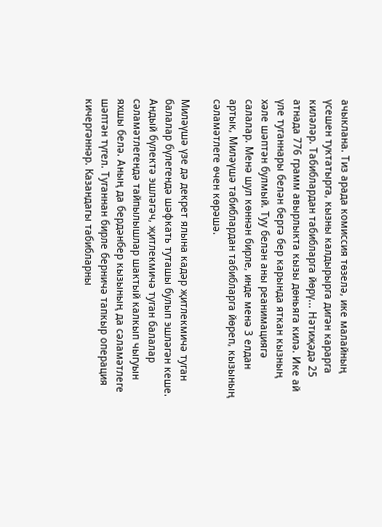ачыклана. Тиз арада комиссия төзелә, ике малайның үсешен туктатырга, кызны калдырырга дигән карарга киләләр. Табиблардан табибларга йөрү... Нәтиҗәдә 25 атнада 776 грамм авырлыкта кызы дөньяга килә. Ике ай үле туганнары белән бергә бер карында яткан кызның хәле шәптән булмый. Туу белән аны реанимациягә салалар. Менә шул көннән бирле, инде менә 3 елдан артык, Миләүшә табиблардан табибларга йөреп, кызының сәламәтлеге өчен көрәшә.

Миләүшә үзе дә декрет ялына кадәр җитлекмичә туган балалар бүлегендә шәфкать туташы булып эшләгән кеше. Андый бүлектә эшләгәч, җитлекмичә туган балалар сәламәтлегендә тайпылышлар шактый калкып чыгуын яхшы белә. Аның да бердәнбер кызының да сәламәтлеге шәптән түгел. Туганнан бирле берничә тапкыр операция кичергәннәр. Казандагы табибларны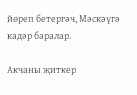йөреп бетергәч, Мәскәүгә кадәр баралар.

Акчаны җиткер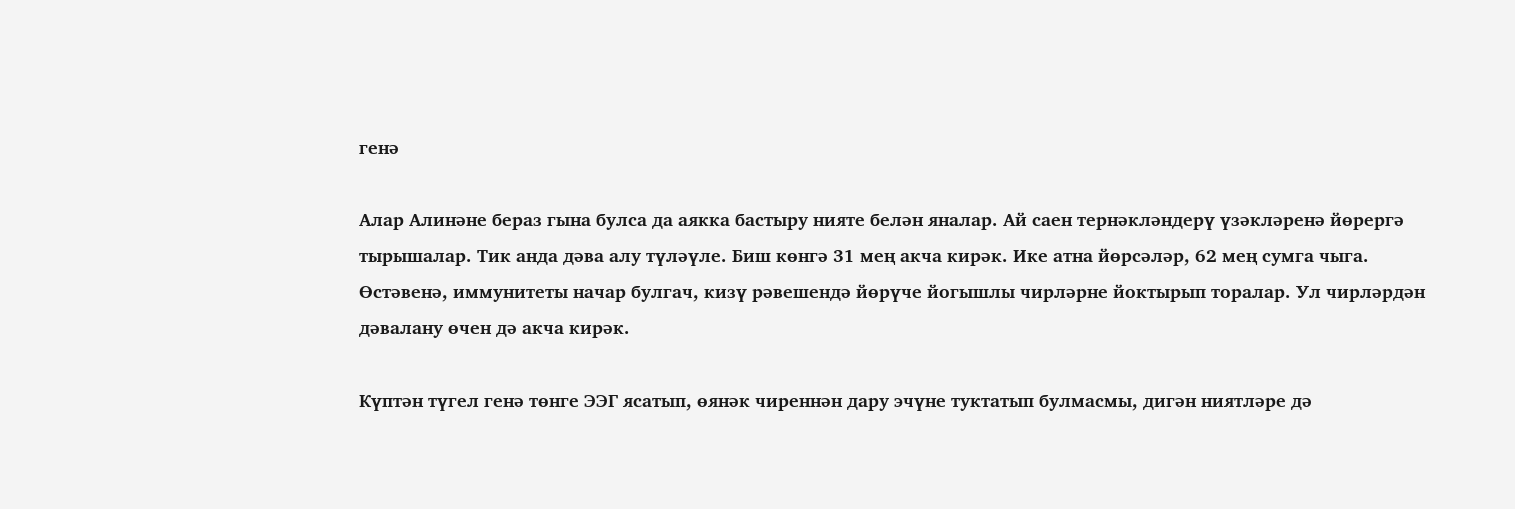генә

Алар Алинәне бераз гына булса да аякка бастыру нияте белән яналар. Ай саен тернәкләндерү үзәкләренә йөрергә тырышалар. Тик анда дәва алу түләүле. Биш көнгә 31 мең акча кирәк. Ике атна йөрсәләр, 62 мең сумга чыга. Өстәвенә, иммунитеты начар булгач, кизү рәвешендә йөрүче йогышлы чирләрне йоктырып торалар. Ул чирләрдән дәвалану өчен дә акча кирәк.

Күптән түгел генә төнге ЭЭГ ясатып, өянәк чиреннән дару эчүне туктатып булмасмы, дигән ниятләре дә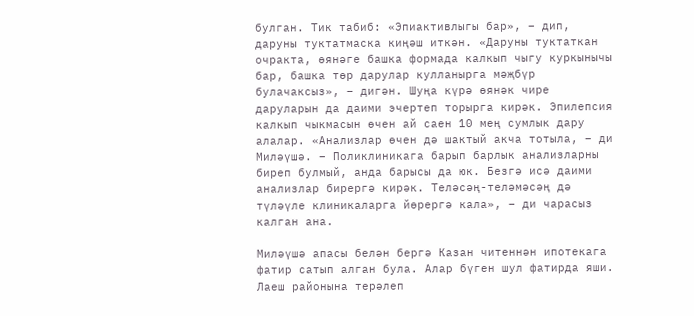булган. Тик табиб: «Эпиактивлыгы бар», – дип, даруны туктатмаска киңәш иткән. «Даруны туктаткан очракта, өянәге башка формада калкып чыгу куркынычы бар, башка төр дарулар кулланырга мәҗбүр булачаксыз», – дигән. Шуңа күрә өянәк чире даруларын да даими эчертеп торырга кирәк. Эпилепсия калкып чыкмасын өчен ай саен 10 мең сумлык дару алалар. «Анализлар өчен дә шактый акча тотыла, – ди Миләүшә. – Поликлиникага барып барлык анализларны биреп булмый, анда барысы да юк. Безгә исә даими анализлар бирергә кирәк. Теләсәң-теләмәсәң дә түләүле клиникаларга йөрергә кала», – ди чарасыз калган ана.

Миләүшә апасы белән бергә Казан читеннән ипотекага фатир сатып алган була. Алар бүген шул фатирда яши. Лаеш районына терәлеп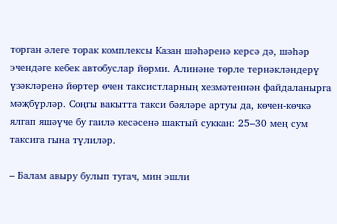торган әлеге торак комплексы Казан шәһәренә керсә дә, шәһәр эчендәге кебек автобуслар йөрми. Алинәне төрле тернәкләндерү үзәкләренә йөртер өчен таксистларның хезмәтеннән файдаланырга мәҗбүрләр. Соңгы вакытта такси бәяләре артуы да, көчен-көчкә ялгап яшәүче бу гаилә кесәсенә шактый суккан: 25–30 мең сум таксига гына түлиләр.

– Балам авыру булып тугач, мин эшли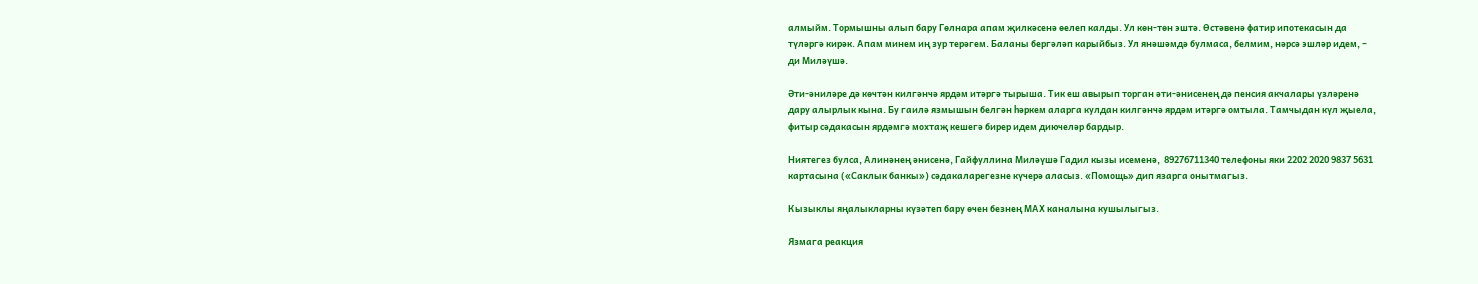алмыйм. Тормышны алып бару Гөлнара апам җилкәсенә өелеп калды. Ул көн-төн эштә. Өстәвенә фатир ипотекасын да түләргә кирәк. Апам минем иң зур терәгем. Баланы бергәләп карыйбыз. Ул янәшәмдә булмаса, белмим, нәрсә эшләр идем, – ди Миләүшә.

Әти-әниләре дә көчтән килгәнчә ярдәм итәргә тырыша. Тик еш авырып торган әти-әнисенең дә пенсия акчалары үзләренә дару алырлык кына. Бу гаилә язмышын белгән һәркем аларга кулдан килгәнчә ярдәм итәргә омтыла. Тамчыдан күл җыела, фитыр сәдакасын ярдәмгә мохтаҗ кешегә бирер идем диючеләр бардыр.

Ниятегез булса, Алинәнең әнисенә, Гайфуллина Миләүшә Гадил кызы исеменә,  89276711340 телефоны яки 2202 2020 9837 5631 картасына («Саклык банкы») сәдакаларегезне күчерә аласыз. «Помощь» дип язарга онытмагыз.

Кызыклы яңалыкларны күзәтеп бару өчен безнең МАХ каналына кушылыгыз.

Язмага реакция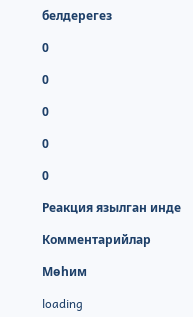белдерегез

0

0

0

0

0

Реакция язылган инде

Комментарийлар

Мөһим

loading